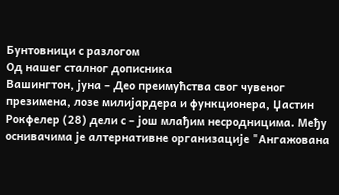Бунтовници с разлогом
Од нашег сталног дописника
Вашингтон, јуна – Део преимућства свог чувеног презимена, лозе милијардера и функционера, Џастин Рокфелер (28) дели с – још млађим несродницима. Међу оснивачима је алтернативне организације "Ангажована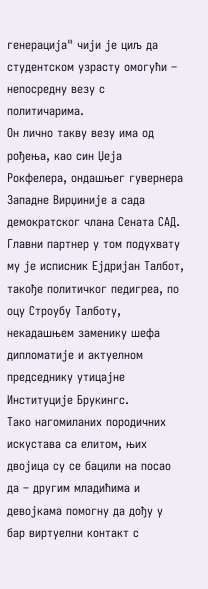генерација" чији је циљ да студентском узрасту омогући – непосредну везу с политичарима.
Он лично такву везу има од рођења, као син Џеја Рокфелера, ондашњег гувернера Западне Вирџиније а сада демократског члана Сената САД. Главни партнер у том подухвату му је исписник Ејдријан Талбот, такође политичког педигреа, по оцу Строубу Талботу, некадашњем заменику шефа дипломатије и актуелном председнику утицајне Институције Брукингс.
Тако нагомиланих породичних искустава са елитом, њих двојица су се бацили на посао да – другим младићима и девојкама помогну да дођу у бар виртуелни контакт с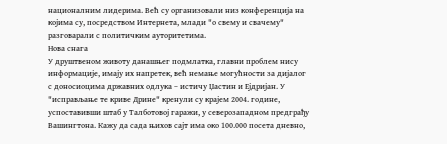националним лидерима. Већ су организовали низ конференција на којима су, посредством Интернета, млади "о свему и свачему" разговарали с политичким ауторитетима.
Нова снага
У друштвеном животу данашњег подмлатка, главни проблем нису информације, имају их напретек, већ немање могућности за дијалог с доносиоцима државних одлука – истичу Џастин и Ејдријан. У "исправљање те криве Дрине" кренули су крајем 2004. године, успоставивши штаб у Талботовој гаражи, у северозападном предграђу Вашингтона. Кажу да сада њихов сајт има око 100.000 посета дневно,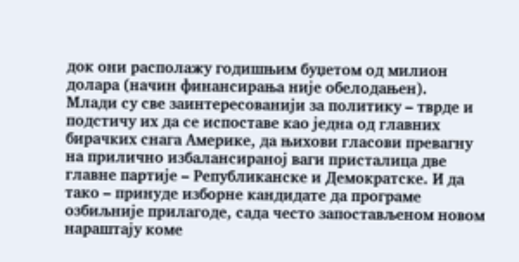док они располажу годишњим буџетом од милион долара (начин финансирања није обелодањен).
Млади су све заинтересованији за политику – тврде и подстичу их да се испоставе као једна од главних бирачких снага Америке, да њихови гласови превагну на прилично избалансираној ваги присталица две главне партије – Републиканске и Демократске. И да тако – принуде изборне кандидате да програме озбиљније прилагоде, сада често запостављеном новом нараштају коме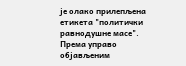је олако прилепљена етикета "политички равнодушне масе".
Према управо објављеним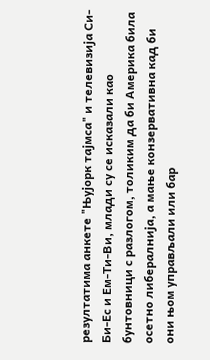резултатима анкете "Њујорк тајмса" и телевизија Си-Би-Ес и Ем-Ти-Ви, млади су се исказали као бунтовници с разлогом, толиким да би Америка била осетно либералнија, а мање конзервативна кад би они њом управљали или бар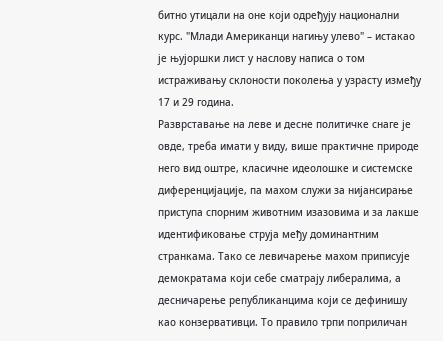битно утицали на оне који одређују национални курс. "Млади Американци нагињу улево" – истакао је њујоршки лист у наслову написа о том истраживању склоности поколења у узрасту између 17 и 29 година.
Разврставање на леве и десне политичке снаге је овде, треба имати у виду, више практичне природе него вид оштре, класичне идеолошке и системске диференцијације, па махом служи за нијансирање приступа спорним животним изазовима и за лакше идентификовање струја међу доминантним странкама. Тако се левичарење махом приписује демократама који себе сматрају либералима, а десничарење републиканцима који се дефинишу као конзервативци. То правило трпи поприличан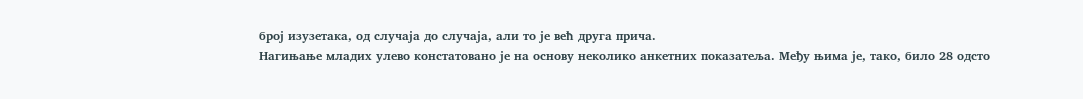број изузетака, од случаја до случаја, али то је већ друга прича.
Нагињање младих улево констатовано је на основу неколико анкетних показатеља. Међу њима је, тако, било 28 одсто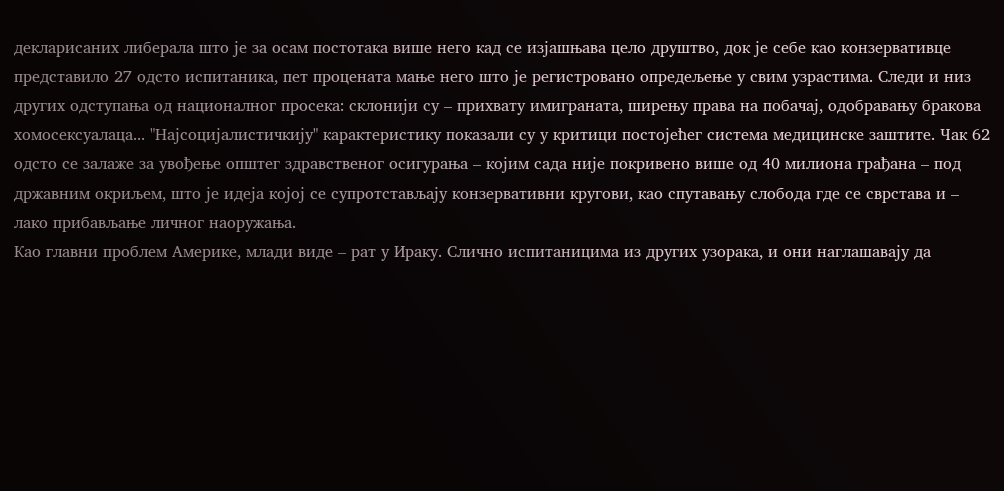декларисаних либерала што је за осам постотака више него кад се изјашњава цело друштво, док је себе као конзервативце представило 27 одсто испитаника, пет процената мање него што је регистровано опредељење у свим узрастима. Следи и низ других одступања од националног просека: склонији су – прихвату имиграната, ширењу права на побачај, одобравању бракова хомосексуалаца... "Најсоцијалистичкију" карактеристику показали су у критици постојећег система медицинске заштите. Чак 62 одсто се залаже за увођење општег здравственог осигурања – којим сада није покривено више од 40 милиона грађана – под државним окриљем, што је идеја којој се супротстављају конзервативни кругови, као спутавању слобода где се сврстава и – лако прибављање личног наоружања.
Као главни проблем Америке, млади виде – рат у Ираку. Слично испитаницима из других узорака, и они наглашавају да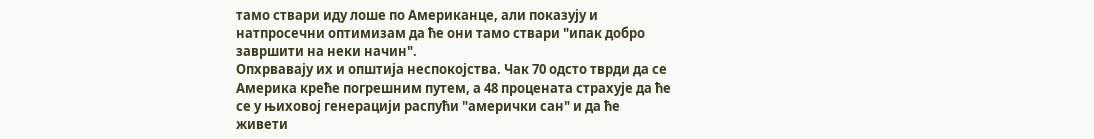тамо ствари иду лоше по Американце, али показују и натпросечни оптимизам да ће они тамо ствари "ипак добро завршити на неки начин".
Опхрвавају их и општија неспокојства. Чак 70 одсто тврди да се Америка креће погрешним путем, а 48 процената страхује да ће се у њиховој генерацији распући "амерички сан" и да ће живети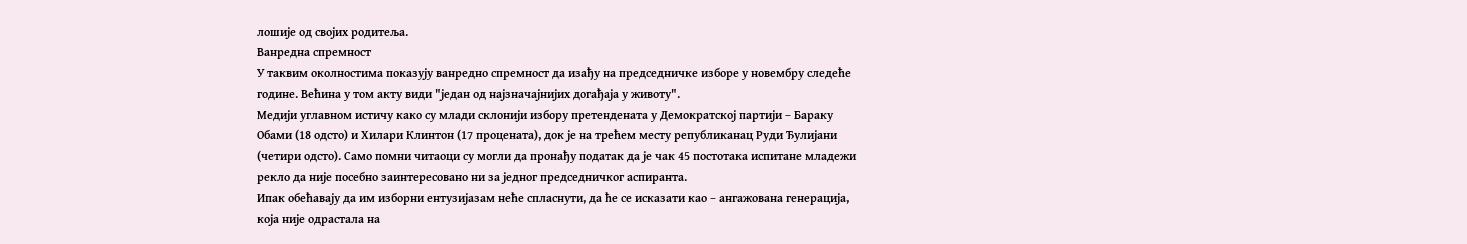лошије од својих родитеља.
Ванредна спремност
У таквим околностима показују ванредно спремност да изађу на председничке изборе у новембру следеће године. Већина у том акту види "један од најзначајнијих догађаја у животу".
Медији углавном истичу како су млади склонији избору претендената у Демократској партији – Бараку Обами (18 одсто) и Хилари Клинтон (17 процената), док је на трећем месту републиканац Руди Ђулијани (четири одсто). Само помни читаоци су могли да пронађу податак да је чак 45 постотака испитане младежи рекло да није посебно заинтересовано ни за једног председничког аспиранта.
Ипак обећавају да им изборни ентузијазам неће спласнути, да ће се исказати као – ангажована генерација, која није одрастала на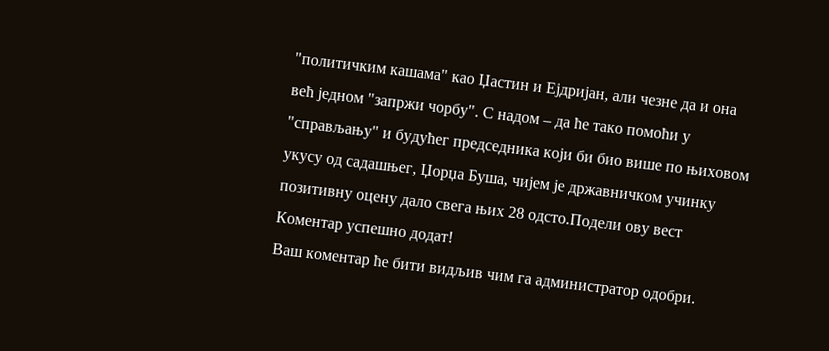"политичким кашама" као Џастин и Ејдријан, али чезне да и она већ једном "запржи чорбу". С надом – да ће тако помоћи у "справљању" и будућег председника који би био више по њиховом укусу од садашњег, Џорџа Буша, чијем је државничком учинку позитивну оцену дало свега њих 28 одсто.Подели ову вест
Комeнтар успeшно додат!
Ваш комeнтар ћe бити видљив чим га администратор одобри.